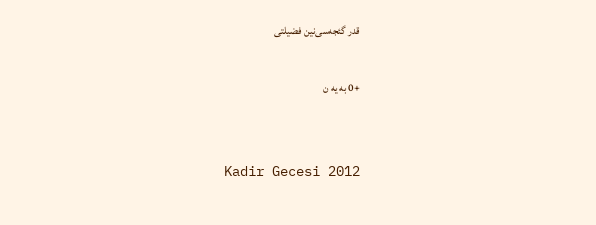قدر گئجه‌سی‌نین فضیلتی

+0 به یه ن


Kadir Gecesi 2012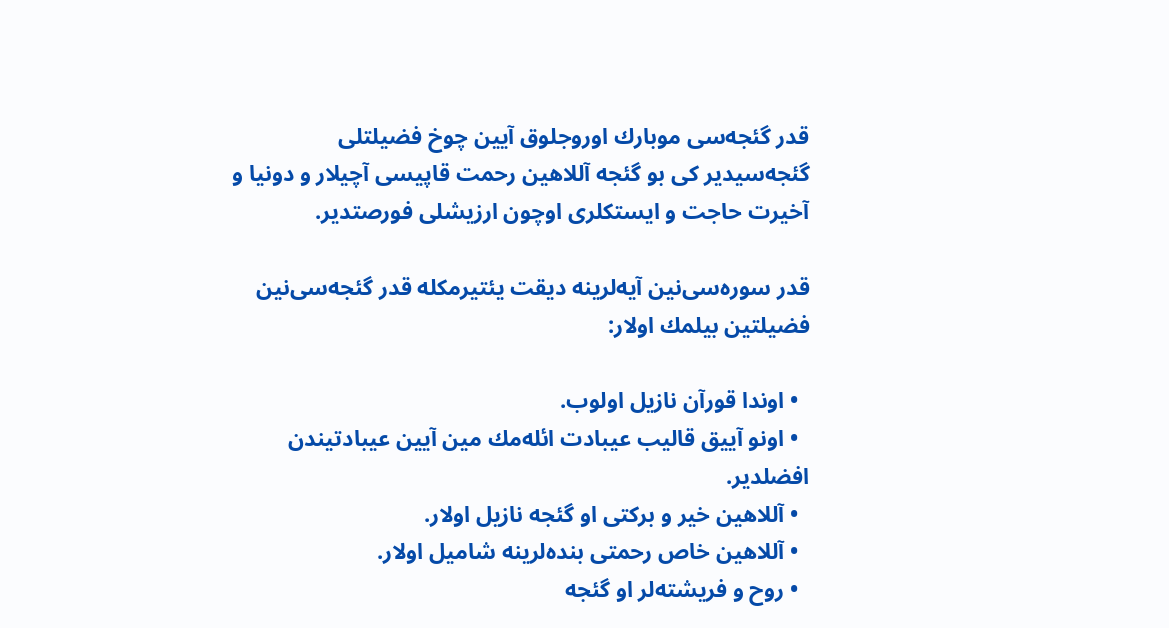قدر گئجه‌سی موبارك اوروجلوق آیین چوخ فضیلتلی گئجه‌سیدیر كی بو گئجه آللاهین رحمت قاپیسی آچیلار و دونیا و آخیرت حاجت و ایستكلری اوچون ارزیشلی فورصتدیر.

قدر سوره‌سی‌نین آیه‌لرینه دیقت یئتیرمكله قدر گئجه‌سی‌نین فضیلتین بیلمك اولار:

  • اوندا قورآن نازیل اولوب.
  • اونو آییق قالیب عیبادت ائله‌مك مین آیین عیبادتیندن افضلدیر.
  • آللاهین خیر و بركتی او گئجه نازیل اولار.
  • آللاهین خاص رحمتی بنده‌لرینه شامیل اولار.
  • روح و فریشته‌لر او گئجه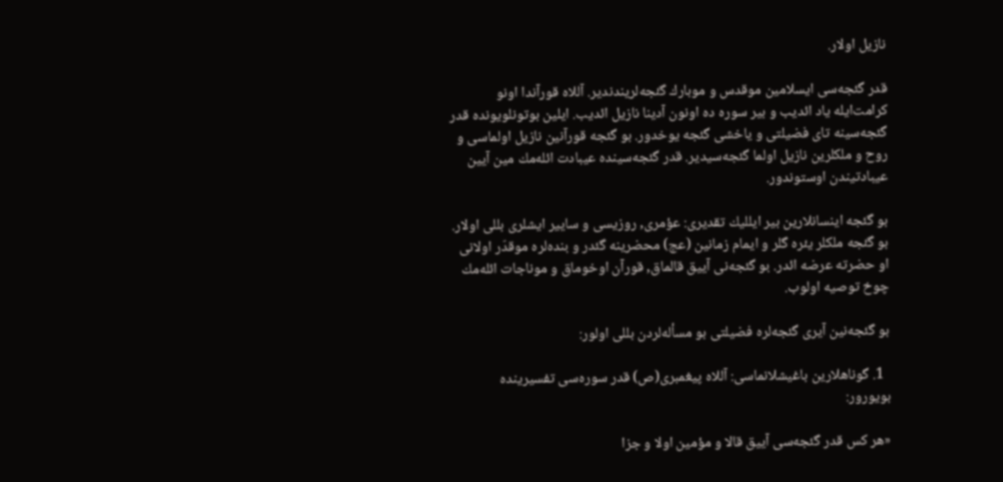نازیل اولار.

قدر گئجه‌سی ایسلامین موقدس و موبارك گئجه‌لریندندیر. آللاه قورآندا اونو كرامت‌ایله یاد ائدیب و بیر سوره‌ ده اونون آدینا نازیل ائدیب. ایلین بوتونلویونده قدر گئجه‌سینه تای فضیلتی و یاخشی گئجه یوخدور. بو گئجه قورآنین نازیل اولماسی و روح و ملكلرین نازیل اولما گئجه‌سیدیر. قدر گئجه‌سینده عیبادت ائله‌مك مین آیین عیبادتیندن اوستوندور.

بو گئجه اینسانلارین بیر ایللیك تقدیری: عؤمری, روزیسی و ساییر ایشلری بللی اولار. بو گئجه ملكلر یئره گلر و ایمام زمانین (عج) محضرینه گئدر و بنده‌لره موقدّر اولانی او حضرته عرضه ائدر. بو گئجه‌نی آییق قالماق, قورآن اوخوماق و موناجات ائله‌مك چوخ توصیه اولوب.

بو گئجه‌نین آیری گئجه‌لره فضیلتی بو مسأله‌لردن بللی اولور:

  1. گوناهلارین باغیشلانماسی: آللاه پیغمبری(ص) قدر سوره‌سی تفسیرینده بویورور:

«هر كس قدر گئجه‌سی آییق قالا و مؤمین اولا و جزا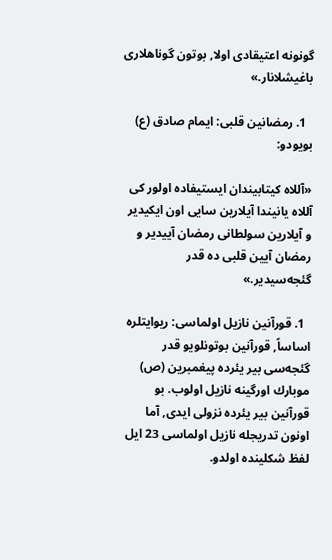گونونه اعتیقادی اولا, بوتون گوناهلاری باغیشلانار.»

  1. رمضانین قلبی: ایمام صادق (ع) بویودو:

«آللاه كیتابیندان ایستیفاده اولور كی آللاه یانیندا آیلارین سایی اون ایكیدیر و آیلارین سولطانی رمضان آییدیر و رمضان آیین قلبی‌ ده قدر گئجه‌سیدیر.»

  1. قورآنین نازیل اولماسی: ریوایتلره اساساً, قورآنین بوتونلویو قدر گئجه‌سی بیر یئرده پیغمبرین (ص) موبارك اورگینه نازیل اولوب. بو قورآنین بیر یئرده نزولی ایدی, آما اونون تدریجله نازیل اولماسی 23 ایل لفظ شكلینده اولدو.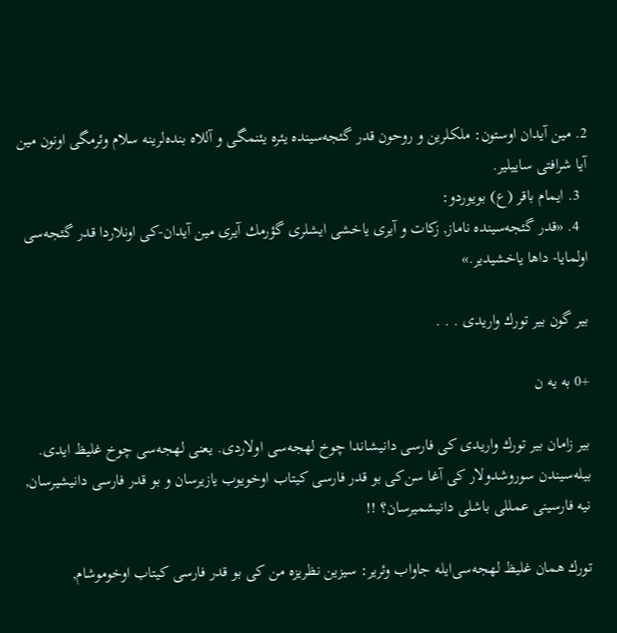2. مین آیدان اوستون: ملكلرین و روحون قدر گئجه‌سینده یئره یئنمگی و آللاه بنده‌لرینه سلام وئرمگی اونون مین آیا شرافتی ساییلیر.
  3. ایمام باقر (ع) بویوردو:
  4. «قدر گئجه‌سینده ناماز, زكات و آیری یاخشی ایشلری گؤرمك آیری مین آیدان-كی اونلاردا قدر گئجه‌سی اولمایا- داها یاخشیدیر.»

بیر گون بیر تورك واریدی . . .

+0 به یه ن

بیر زامان بیر تورك واریدی كی فارسی دانیشاندا چوخ لهجه‌سی اولاردی. یعنی لهجه‌سی چوخ غلیظ‌ ایدی. بیله‌سیندن سوروشدولار كی آغا سن‌كی بو قدر فارسی كیتاب اوخویوب یازیرسان و بو قدر فارسی دانیشیرسان, نیه فارسینی عمللی باشلی دانیشمیرسان؟ !!

تورك همان غلیظ لهجه‌سی‌ایله جاواب وئریر: سیزین نظریزه من كی بو قدر فارسی كیتاب اوخوموشام,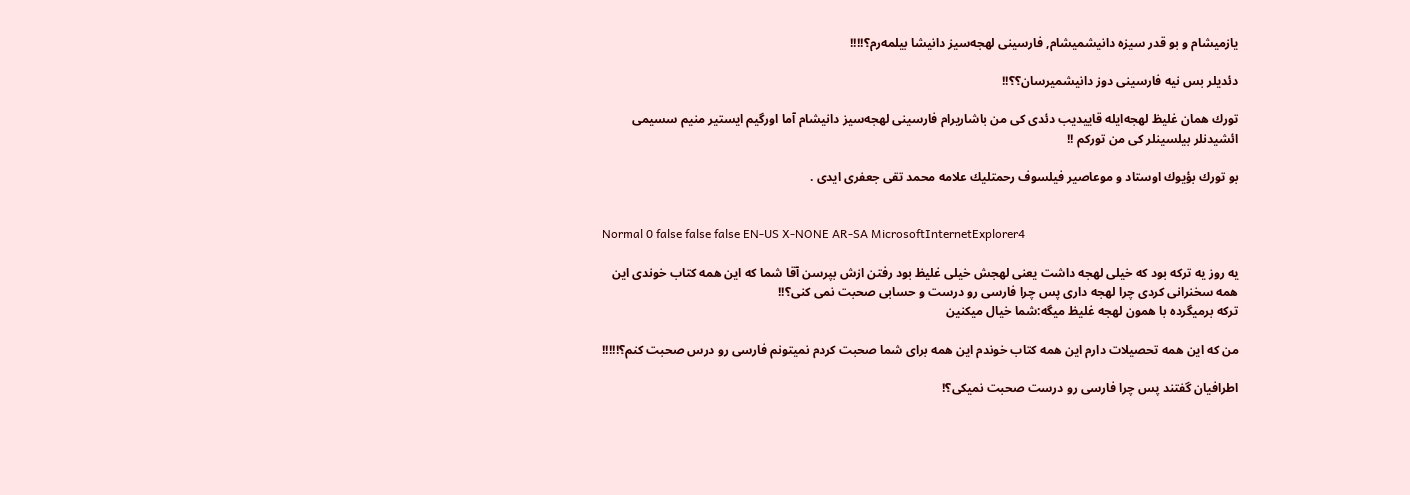یازمیشام و بو قدر سیزه دانیشمیشام, فارسینی لهجه‌سیز دانیشا بیلمه‌رم؟!!!!

دئدیلر بس نیه فارسینی دوز دانیشمیرسان؟؟!!

تورك همان غلیظ لهجه‌ایله قاییدیب دئدی كی من باشاریرام فارسینی لهجه‌سیز دانیشام آما اورگیم ایستیر منیم سسیمی ائشیدنلر بیلسینلر كی من توركم !!

بو تورك بؤیوك اوستاد و موعاصیر فیلسوف رحمتلیك علامه محمد تقی جعفری ایدی .


Normal 0 false false false EN-US X-NONE AR-SA MicrosoftInternetExplorer4

یه روز یه تركه بود كه خیلی لهجه داشت یعنی لهجش خیلی غلیظ بود رفتن ازش بپرسن آقا شما كه این همه كتاب خوندی این همه سخنرانی كردی چرا لهجه داری پس چرا فارسی رو درست و حسابی صحبت نمی كنی؟!!
تركه برمیگرده با همون لهجه غلیظ میگه:شما خیال میكنین

من كه این همه تحصیلات دارم این همه كتاب خوندم این همه برای شما صحبت كردم نمیتونم فارسی رو درس صحبت كنم؟!!!!!

اطرافیان گفتند پس چرا فارسی رو درست صحبت نمیكی؟!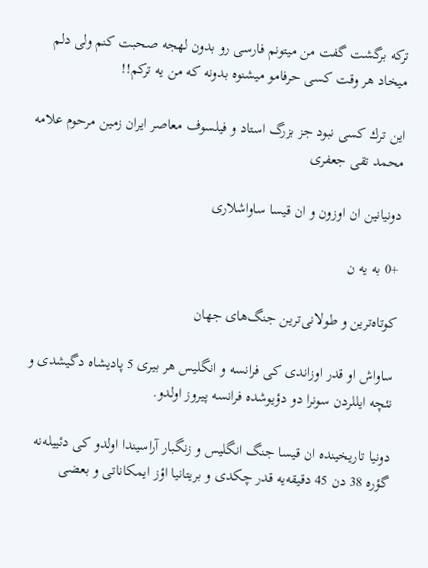تركه برگشت گفت من میتونم فارسی رو بدون لهجه صحبت كنم ولی دلم میخاد هر وقت كسی حرفامو میشنوه بدونه كه من یه تركم!!

این ترك كسی نبود جز بزرگ استاد و فیلسوف معاصر ایران زمین مرحوم علامه محمد تقی جعفری

دونیانین ان اوزون و ان قیسا ساواشلاری

+0 به یه ن

كوتاه‌ترین و طولانی‌ترین جنگ‌های جهان

ساواش او قدر اوزاندی كی فرانسه و انگلیس هر بیری 5 پادیشاه دگیشدی و نئچه ایللردن سونرا دو دؤیوشده فرانسه پیروز اولدو.

دونیا تاریخینده ان قیسا جنگ انگلیس و زنگبار آراسیندا اولدو كی دئییله‌نه‌ گؤره 38 دن 45 دقیقه‌یه ‌قدر چكدی و بریتانیا اؤز ایمكاناتی و بعضی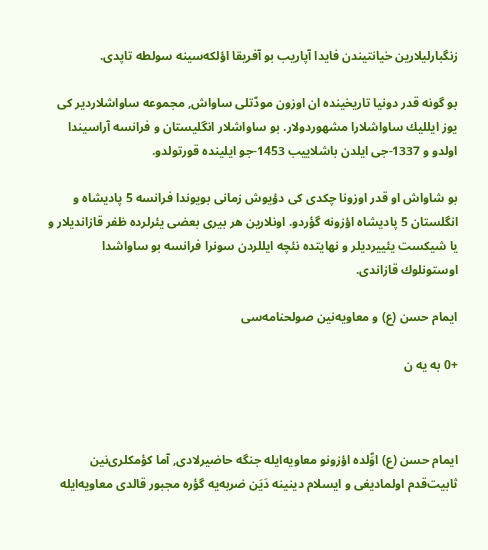زنگبارلیلارین خیانتیندن فایدا آپاریب بو آفریقا اؤلكه‌سینه سولطه تاپدی.

بو گونه‌ قدر دونیا تاریخینده ان اوزون مودّتلی ساواش, مجموعه ساواشلاردیر كی یوز ایللیك ساواشلارا مشهوردولار. بو ساواشلار انگلیستان و فرانسه آراسیندا اولدو و 1337-جی ایلدن باشلاییب 1453-جو ایلینده قورتولدو.

بو شاواش او قدر اوزونا چكدی كی دؤیوش زمانی بویوندا فرانسه 5 پادیشاه و انگلستان 5 پادیشاه اؤزونه گؤردو. اونلارین هر بیری بعضی یئرلرده ظفر قازاندیلار و یا شیكست یئییردیلر و نهایتده نئچه ایللردن سونرا فرانسه بو ساواشدا اوستونلوك قازاندی.

ایمام حسن (ع) و معاویه‌نین صولحنامه‌سی

+0 به یه ن



ایمام حسن (ع) اوِّلده اؤزونو معاویه‌ایله جنگه حاضیرلادی, آما كؤمكلری‌نین ثابیت‌قدم اولمادیغی و ایسلام دینینه دَیَن ضربه‌یه گؤره مجبور قالدی معاویه‌ایله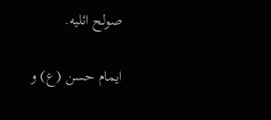صولح ائلیه.

ایمام حسن (ع) و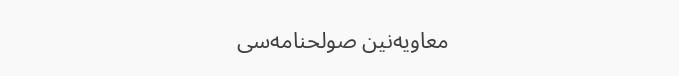معاویه‌نین صولحنامه‌سی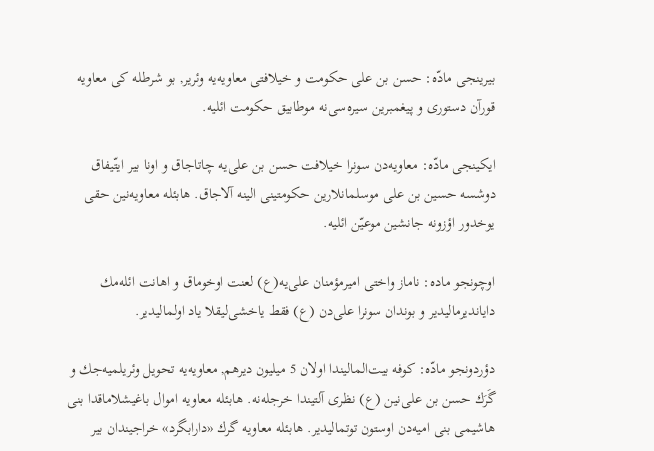بیرینجی مادّه: حسن بن علی حكومت و خیلافتی معاویه‌یه وئریر, بو شرطله كی معاویه قورآن دستوری و پیغمبرین سیره‌سی‌نه موطابیق حكومت ائلیه.

ایكینجی مادّه: معاویه‌دن سونرا خیلافت حسن بن علی‌یه چاتاجاق و اونا بیر ایتّیفاق دوشسه حسین بن علی موسلمانلارین حكومتینی الینه آلاجاق. هابئله معاویه‌نین حقی یوخدور اؤزونه جانشین موعیّن ائلیه.

اوچونجو ماده: ناماز واختی امیرمؤمنان علی‌یه(ع) لعنت اوخوماق و اهانت ائله‌مك دایاندیرمالیدیر و بوندان سونرا علی‌دن (ع) فقط یاخشی‌لیقلا یاد اولمالیدیر.

دؤردونجو مادّه: كوفه بیت‌المالیندا اولان 5 میلیون دیرهم, معاویه‌یه تحویل وئریلمیه‌جك و گَرَك حسن بن علی‌نین (ع) نظری آلتیندا خرجله‌نه. هابئله معاویه اموال باغیشلاماقدا بنی هاشیمی بنی امیه‌دن اوستون توتمالیدیر. هابئله معاویه گرك «دارابگرد» خراجیندان بیر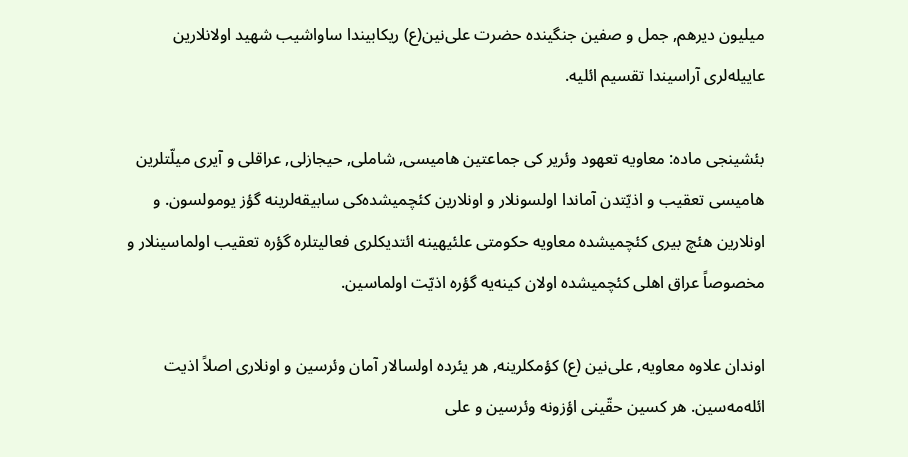میلیون دیرهم, جمل و صفین جنگینده حضرت علی‌نین(ع) ریكابیندا ساواشیب شهید اولانلارین عاییله‌لری آراسیندا تقسیم ائلیه.

بئشینجی ماده: معاویه تعهود وئریر كی جماعتین هامیسی, شاملی, حیجازلی, عراقلی و آیری میلّتلرین هامیسی تعقیب و اذیّتدن آماندا اولسونلار و اونلارین كئچمیشده‌كی سابیقه‌لرینه گؤز یومولسون. و اونلارین هئچ بیری كئچمیشده معاویه حكومتی علئیهینه ائتدیكلری فعالیتلره گؤره تعقیب اولماسینلار و مخصوصاً عراق اهلی كئچمیشده اولان كینه‌یه گؤره اذیّت اولماسین.

اوندان علاوه معاویه, علی‌نین (ع) كؤمكلرینه, هر یئرده اولسالار آمان وئرسین و اونلاری اصلاً اذیت ائله‌مه‌سین. هر كسین حقّینی اؤزونه وئرسین و علی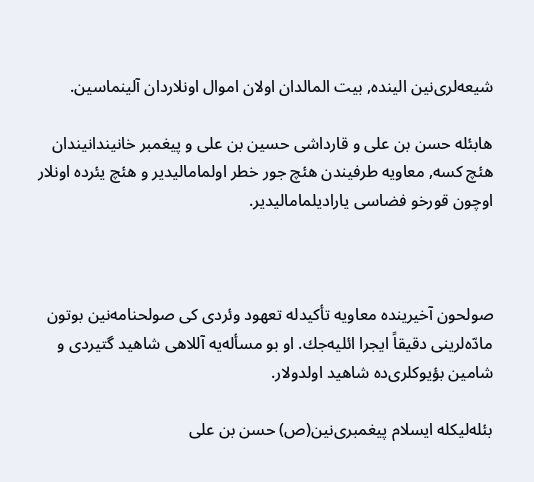شیعه‌لری‌نین الینده, بیت المالدان اولان اموال اونلاردان آلینماسین.

هابئله حسن بن علی و قارداشی حسین بن علی و پیغمبر خانیندانیندان هئچ كسه, معاویه طرفیندن هئچ جور خطر اولمامالیدیر و هئچ یئرده اونلار اوچون قورخو فضاسی یارادیلمامالیدیر.



صولحون آخیرینده معاویه تأكیدله تعهود وئردی كی صولحنامه‌نین بوتون مادّه‌لرینی دقیقاً ایجرا ائلیه‌جك. او بو مسأله‌یه آللاهی شاهید گتیردی و شامین بؤیوكلری‌ده شاهید اولدولار.

بئله‌لیكله ایسلام پیغمبری‌نین(ص) حسن بن علی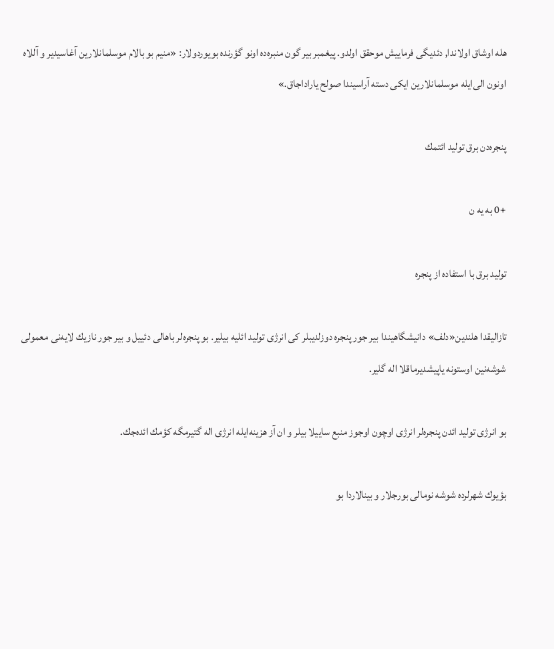هله اوشاق اولاندا, دئدیگی فرماییش موحقق اولدو. پیغمبر بیر گون منبره‌ده اونو گؤرنده بویوردولار: «منیم بو بالام موسلمانلارین آغاسیدیر و آللاه اونون الی‌ایله موسلمانلارین ایكی دسته آراسیندا صولح یاراداجاق.»

پنجره‌دن برق تولید ائتمك

+0 به یه ن

تولید برق با استفاده از پنجره

تازالیقدا هلندین«دلف» دانیشگاهیندا بیر جور پنجره دوزلدیبلر كی انرژی تولید ائلیه بیلیر. بو پنجره‌لر باهالی دئییل‌ و بیر جور نازیك لایه‌نی معمولی شوشه‌نین اوستونه یاپیشدیرماقلا اله گلیر.

بو انرژی تولید ائدن پنجره‌لر انرژی اوچون اوجوز منبع ساییلا بیلر و ان آز هزینه‌ایله انرژی اله گتیرمگه كؤمك ائده‌جك.

بؤیوك شهرلرده شوشه نومالی بورجلار و بینالاردا بو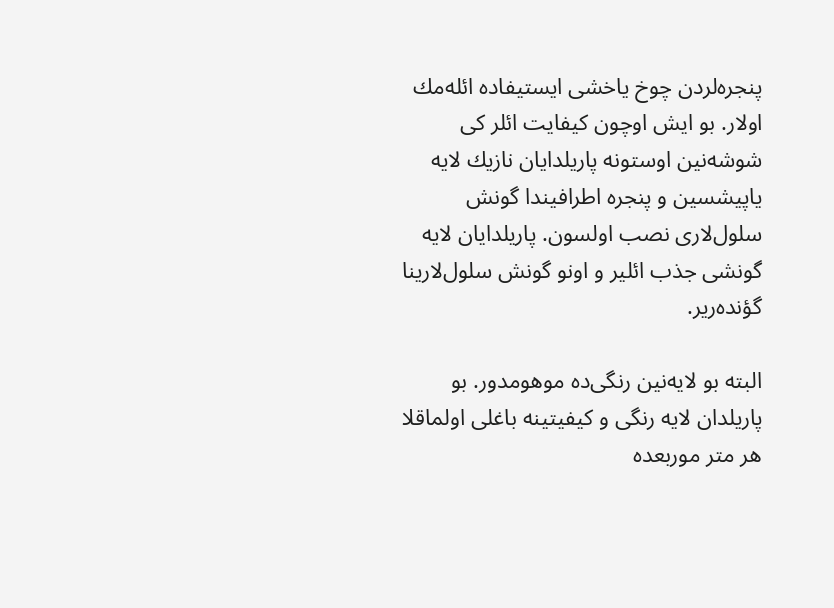پنجره‌لردن چوخ یاخشی ایستیفاده ائله‌مك اولار. بو ایش اوچون كیفایت ائلر كی شوشه‌نین اوستونه پاریلدایان نازیك لایه یاپیشسین و پنجره اطرافیندا گونش سلول‌لاری نصب اولسون. پاریلدایان لایه گونشی جذب ائلیر و اونو گونش سلول‌لارینا گؤنده‌ریر.

البته بو لایه‌نین رنگی‌ده موهومدور. بو پاریلدان لایه رنگی و كیفیتینه باغلی اولماقلا هر متر موربعده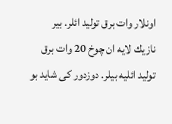اونلار وات برق تولید ائلر. بیر نازیك لایه ان چوخ 20 وات برق تولید ائلیه‌ بیلر. دوزدور كی شاید بو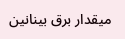میقدار برق بینانین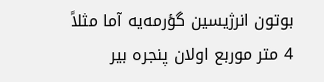بوتون انرژیسین گؤرمه‌یه آما مثلاً 4 متر موربع اولان پنجره بیر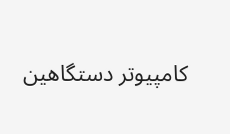كامپیوتر دستگاهین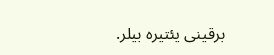برقینی یئتیره بیلر.